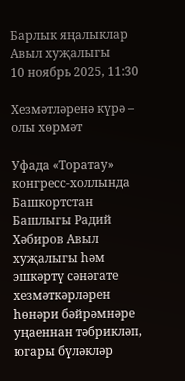Барлык яңалыклар
Авыл хуҗалыгы
10 ноябрь 2025, 11:30

Хезмәтләренә күрә – олы хөрмәт

Уфада «Торатау» конгресс-холлында Башкортстан Башлыгы Радий Хәбиров Авыл хуҗалыгы һәм эшкәртү сәнәгате хезмәткәрләрен һөнәри бәйрәмнәре уңаеннан тәбрикләп, югары бүләкләр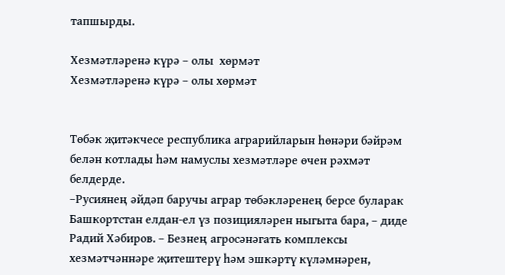тапшырды.

Хезмәтләренә күрә – олы  хөрмәт
Хезмәтләренә күрә – олы хөрмәт


Төбәк җитәкчесе республика аграрийларын һөнәри бәйрәм белән котлады һәм намуслы хезмәтләре өчен рәхмәт белдерде.
–Русиянең әйдәп баручы аграр төбәкләренең берсе буларак Башкортстан елдан-ел үз позицияләрен ныгыта бара, – диде Радий Хәбиров. – Безнең агросәнәгать комплексы хезмәтчәннәре җитештерү һәм эшкәртү күләмнәрен,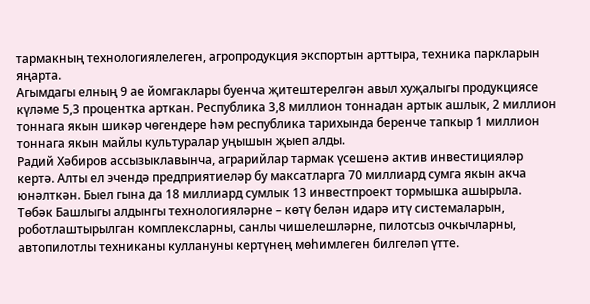тармакның технологиялелеген, агропродукция экспортын арттыра, техника паркларын яңарта.
Агымдагы елның 9 ае йомгаклары буенча җитештерелгән авыл хуҗалыгы продукциясе күләме 5,3 процентка арткан. Республика 3,8 миллион тоннадан артык ашлык, 2 миллион тоннага якын шикәр чөгендере һәм республика тарихында беренче тапкыр 1 миллион тоннага якын майлы культуралар уңышын җыеп алды.
Радий Хәбиров ассызыклавынча, аграрийлар тармак үсешенә актив инвестицияләр кертә. Алты ел эчендә предприятиеләр бу максатларга 70 миллиард сумга якын акча юнәлткән. Быел гына да 18 миллиард сумлык 13 инвестпроект тормышка ашырыла.
Төбәк Башлыгы алдынгы технологияләрне – көтү белән идарә итү системаларын, роботлаштырылган комплексларны, санлы чишелешләрне, пилотсыз очкычларны, автопилотлы техниканы куллануны кертүнең мөһимлеген билгеләп үтте.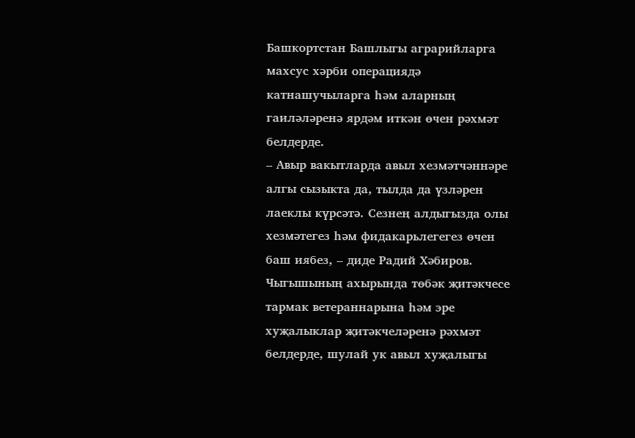Башкортстан Башлыгы аграрийларга махсус хәрби операциядә катнашучыларга һәм аларның гаиләләренә ярдәм иткән өчен рәхмәт белдерде.
– Авыр вакытларда авыл хезмәтчәннәре алгы сызыкта да, тылда да үзләрен лаеклы күрсәтә. Сезнең алдыгызда олы хезмәтегез һәм фидакарьлегегез өчен баш иябез, – диде Радий Хәбиров.
Чыгышының ахырында төбәк җитәкчесе тармак ветераннарына һәм эре хуҗалыклар җитәкчеләренә рәхмәт белдерде, шулай ук авыл хуҗалыгы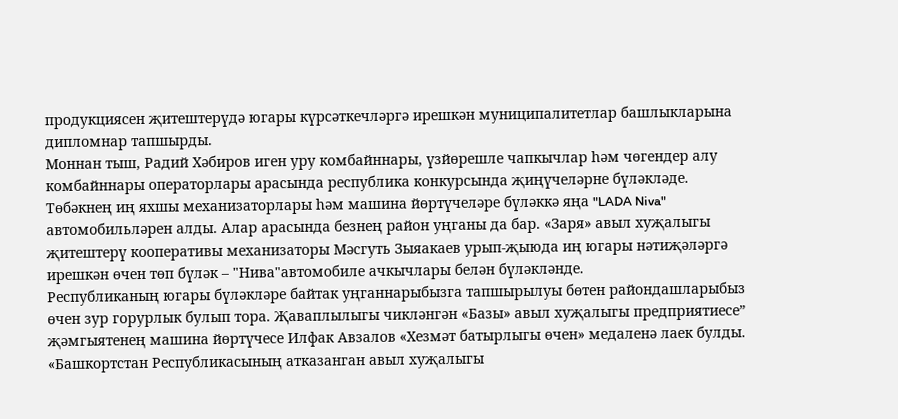продукциясен җитештерүдә югары күрсәткечләргә ирешкән муниципалитетлар башлыкларына дипломнар тапшырды.
Моннан тыш, Радий Хәбиров иген уру комбайннары, үзйөрешле чапкычлар һәм чөгендер алу комбайннары операторлары арасында республика конкурсында җиңүчеләрне бүләкләде. Төбәкнең иң яхшы механизаторлары һәм машина йөртүчеләре бүләккә яңа "LADA Niva" автомобильләрен алды. Алар арасында безнең район уңганы да бар. «Заря» авыл хуҗалыгы җитештерү кооперативы механизаторы Мәсгуть Зыяакаев урып-җыюда иң югары нәтиҗәләргә ирешкән өчен төп бүләк – "Нива"автомобиле ачкычлары белән бүләкләнде.
Республиканың югары бүләкләре байтак уңганнарыбызга тапшырылуы бөтен райондашларыбыз өчен зур горурлык булып тора. Җаваплылыгы чикләнгән «Базы» авыл хуҗалыгы предприятиесе” җәмгыятенең машина йөртүчесе Илфак Авзалов «Хезмәт батырлыгы өчен» медаленә лаек булды.
«Башкортстан Республикасының атказанган авыл хуҗалыгы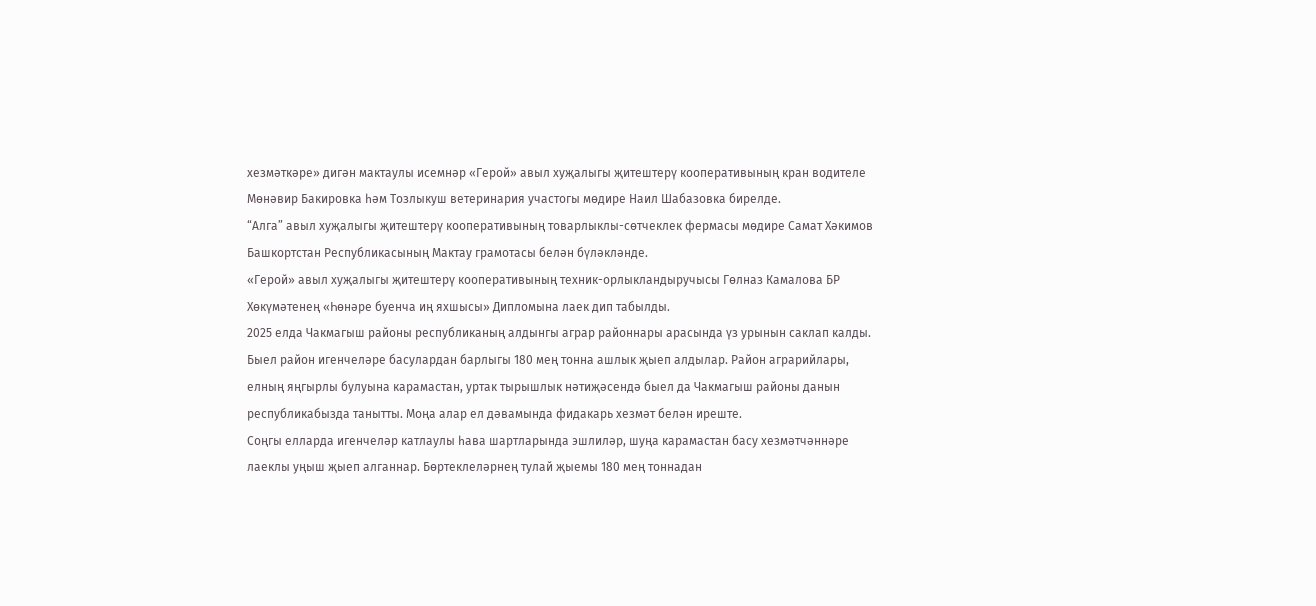хезмәткәре» дигән мактаулы исемнәр «Герой» авыл хуҗалыгы җитештерү кооперативының кран водителе Мөнәвир Бакировка һәм Тозлыкуш ветеринария участогы мөдире Наил Шабазовка бирелде.
“Алга” авыл хуҗалыгы җитештерү кооперативының товарлыклы-сөтчеклек фермасы мөдире Самат Хәкимов Башкортстан Республикасының Мактау грамотасы белән бүләкләнде.
«Герой» авыл хуҗалыгы җитештерү кооперативының техник-орлыкландыручысы Гөлназ Камалова БР Хөкүмәтенең «Һөнәре буенча иң яхшысы» Дипломына лаек дип табылды.
2025 елда Чакмагыш районы республиканың алдынгы аграр районнары арасында үз урынын саклап калды.
Быел район игенчеләре басулардан барлыгы 180 мең тонна ашлык җыеп алдылар. Район аграрийлары, елның яңгырлы булуына карамастан, уртак тырышлык нәтиҗәсендә быел да Чакмагыш районы данын республикабызда танытты. Моңа алар ел дәвамында фидакарь хезмәт белән иреште.
Соңгы елларда игенчеләр катлаулы һава шартларында эшлиләр, шуңа карамастан басу хезмәтчәннәре лаеклы уңыш җыеп алганнар. Бөртеклеләрнең тулай җыемы 180 мең тоннадан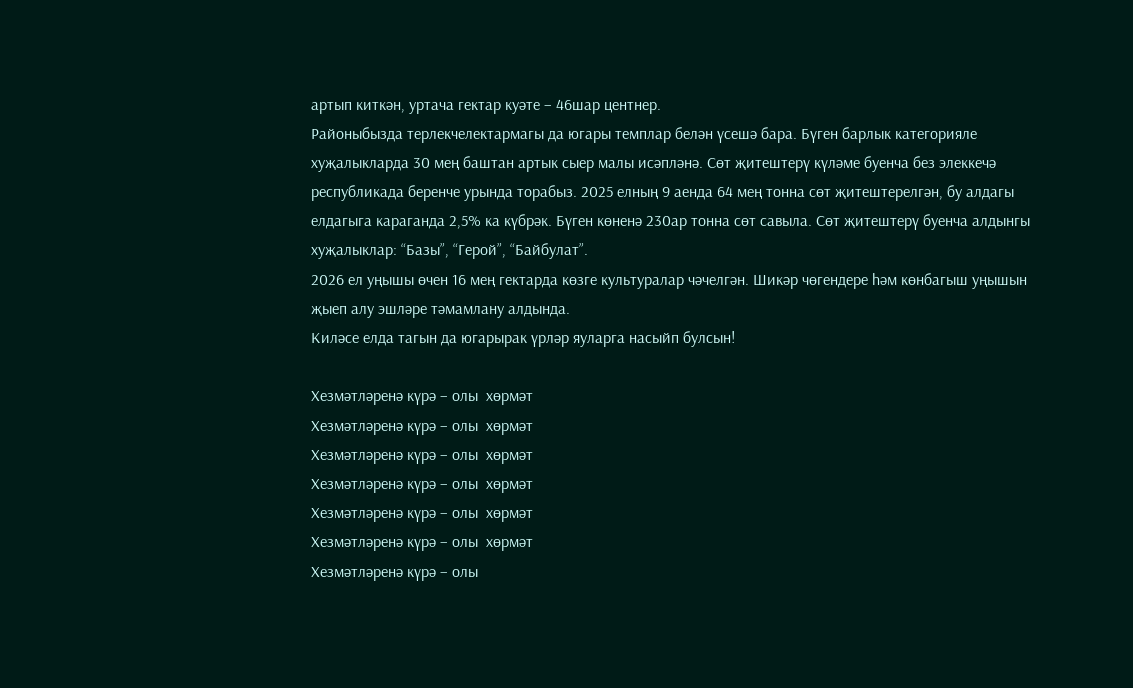артып киткән, уртача гектар куәте – 46шар центнер.
Районыбызда терлекчелектармагы да югары темплар белән үсешә бара. Бүген барлык категорияле хуҗалыкларда 30 мең баштан артык сыер малы исәпләнә. Сөт җитештерү күләме буенча без элеккечә республикада беренче урында торабыз. 2025 елның 9 аенда 64 мең тонна сөт җитештерелгән, бу алдагы елдагыга караганда 2,5% ка күбрәк. Бүген көненә 230ар тонна сөт савыла. Сөт җитештерү буенча алдынгы хуҗалыклар: “Базы”, “Герой”, “Байбулат”.
2026 ел уңышы өчен 16 мең гектарда көзге культуралар чәчелгән. Шикәр чөгендере һәм көнбагыш уңышын җыеп алу эшләре тәмамлану алдында.
Киләсе елда тагын да югарырак үрләр яуларга насыйп булсын!

Хезмәтләренә күрә – олы  хөрмәт
Хезмәтләренә күрә – олы  хөрмәт
Хезмәтләренә күрә – олы  хөрмәт
Хезмәтләренә күрә – олы  хөрмәт
Хезмәтләренә күрә – олы  хөрмәт
Хезмәтләренә күрә – олы  хөрмәт
Хезмәтләренә күрә – олы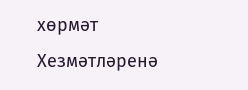хөрмәт
Хезмәтләренә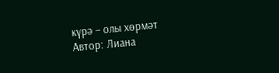күрә – олы хөрмәт
Автор: Лиана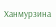Ханмурзина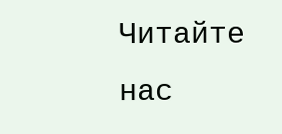Читайте нас